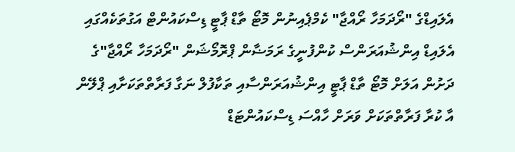އެލައިޑްގެ "ރޯދަމަހާ ރޯއްޖާ" ކެމްޕެއިނުން މޮޓޯ ތާޑް ޕާޓީ ޑިސްކައުންޓް އަގުތަކެއްގައި
އެލައިޑް އިންޝުއަރަންސް ކުންފުނީގެ ރަމަޟާން ޕްރޮމޯޝަން "ރޯދަމަހާ ރޯއްޖާ"ގެ ދަށުން އަލަށް މޮޓޯ ތާޑް ޕާޓީ އިންޝުއަރަންސާއި ތަކާފުލް ނަގާ ފަރާތްތަކަށާއި ޕްލޭން އާ ކުރާ ފަރާތްތަކަށް ވަރަށް ހާއްސަ ޑިސްކައުންޓަޑް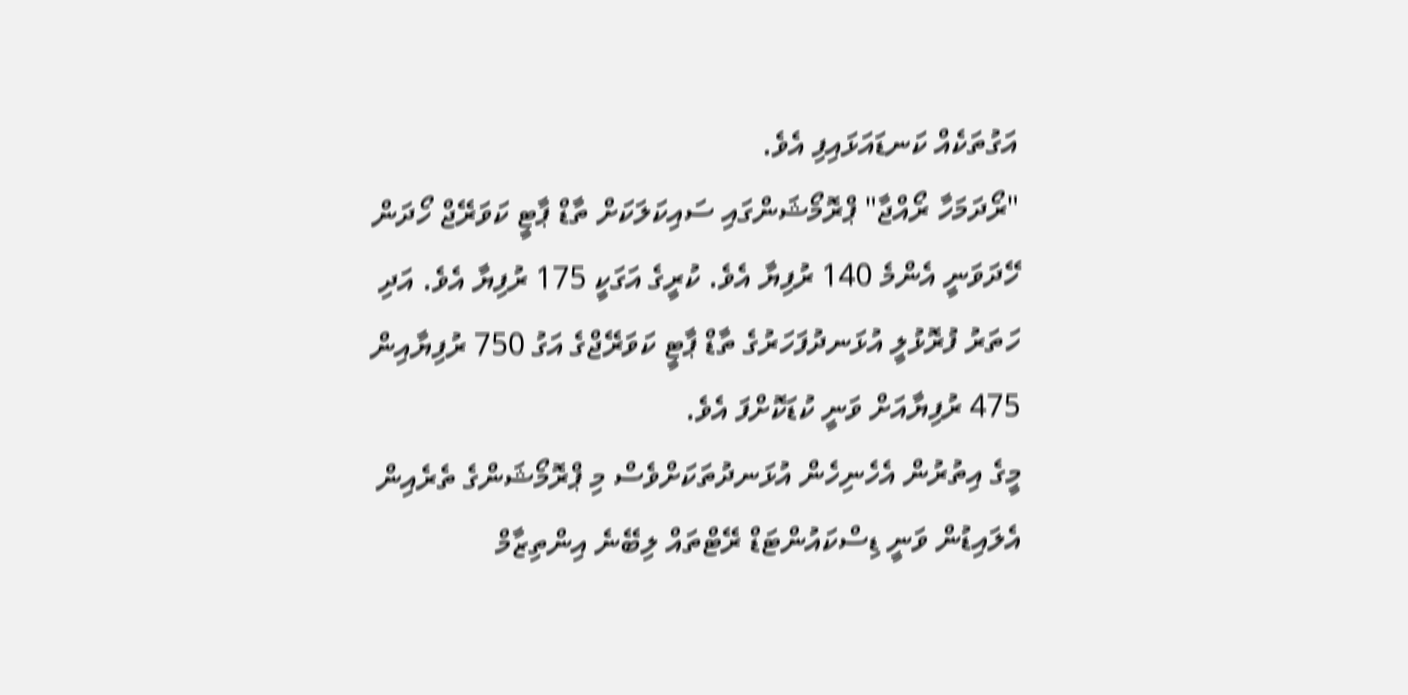އަގުތަކެއް ކަނޑައަޅައިފި އެވެ.
"ރޯދަމަހާ ރޯއްޖާ" ޕްރޮމޯޝަންގައި ސައިކަލަކަށް ތާޑް ޕާޓީ ކަވަރޭޖް ހޯދަން ހޭދަވަނީ އެންމެ 140 ރުފިޔާ އެވެ. ކުރީގެ އަގަކީ 175 ރުފިޔާ އެވެ. އަދި ހަތަރު ފުރޮޅުލީ އުޅަނދުފަހަރުގެ ތާޑް ޕާޓީ ކަވަރޭޖްގެ އަގު 750 ރުފިޔާއިން 475 ރުފިޔާއަށް ވަނީ ކުޑަކޮށްފަ އެވެ.
މީގެ އިތުރުން އެހެނިހެން އުޅަނދުތަކަށްވެސް މި ޕްރޮމޯޝަންގެ ތެރެއިން އެލައިޑުން ވަނީ ޑިސްކައުންޓަޑް ރޭޓްތައް ލިބޭނެ އިންތިޒާމް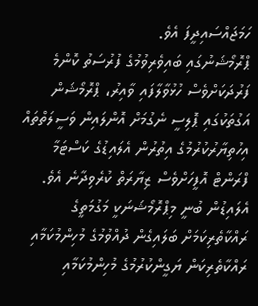ހަމަޖައްސައިދީފަ އެވެ.
ޕްރޮމޯޝަނުގައި ބައިވެރިވުމުގެ ފުރުސަތު ކޮންމެ ފަރުދަކަށްވެސް ހުޅުވާލާފައި ވާއިރު، ޕްރޮމޯޝަން އަގުތަކުގައި ޕޮލިސީ ނެގުމަށް އޮންލައިން ވަސީލަތްތައް އިހުތިޔާރުކުރުމުގެ އިތުރުން އެލައިޑުގެ ކަސްޓަމާ ފްރަންޓް އޮފީހަށްވެސް ޒިޔާރަތް ކުރެވިދާނެ އެވެ.
އެލައިޑުން ބުނީ މިޕްރޮމޯޝަނަކީ މަގުމަތީގެ ރައްކާތެރިކަމަށް ބަލައިގެން ދުއްވުމުގެ މުހިންމުކަމާއި ރައްކާތެރިކަން ޔަގީންކުރުމުގެ މުހިންމުކަމާއި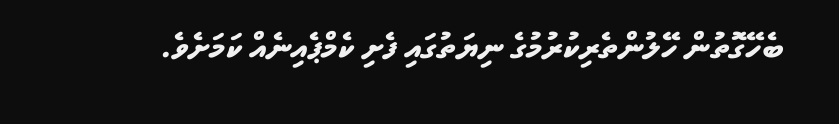ބެހޭގޮތުން ހޭލުންތެރިކުރުމުގެ ނިޔަތުގައި ފެށި ކެމްޕެއިނެއް ކަމަށެވެ.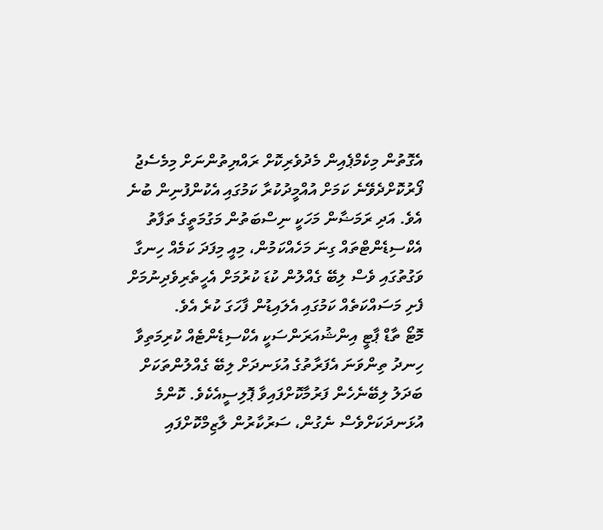އެގޮތުން މިކެމްޕެއިން މެދުވެރިކޮށް ރައްޔިތުންނަށް މިމެސެޖު ފޯރުކޮށްދެވޭނެ ކަމަށް އުއްމީދުކުރާ ކަމުގައި އެކުންފުނިން ބުނެ އެވެ. އަދި ރަމަޟާން މަހަކީ ނިސްބަތުން މަގުމަތީގެ ތަފާތު އެކްސިޑެންޓްތައް ގިނަ މަހެއްކަމުން، މިއީ މިފަދަ ކަމެއް ހިނގާ ވަގުތުގައި ވެސް ލިބޭ ގެއްލުން ކުޑަ ކުރުމަށް އެހީތެރިވެދިނުމަށް ފެށި މަސައްކަތެއް ކަމުގައި އެލައިޑުން ފާހަގަ ކުރެ އެވެ.
މޮޓޯ ތާޑް ޕާޓީ އިންޝުއަރަންސަކީ އެކްސިޑެންޓެއް ކުރިމަތިވާ ހިނދު ތިންވަނަ އެފަރާތުގެ އުޅަނދަށް ލިބޭ ގެއްލުންތަކަށް ބަދަލު ލިބޭނެހެން ފަރުމާކޮށްފައިވާ ޕޮލިސީއެކެވެ. ކޮންމެ އުޅަނދަކަށްވެސް ނެގުން، ސަރުކާރުން ލާޒިމްކޮށްފައި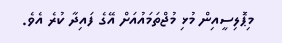މިޕޮލިސީއިން މުޅި މުޖްތަމައުއަށް އޭގެ ފައިދާ ކުރެ އެވެ.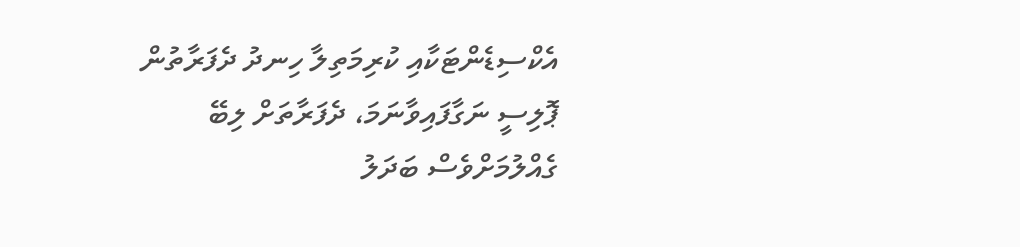އެކްސިޑެންޓަކާއި ކުރިމަތިލާ ހިނދު ދެފަރާތުން ޕޮލިސީ ނަގާފައިވާނަމަ، ދެފަރާތަށް ލިބޭ ގެއްލުމަށްވެސް ބަދަލު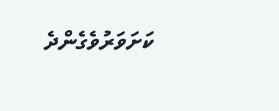ކަށަވަރުވެގެންދެ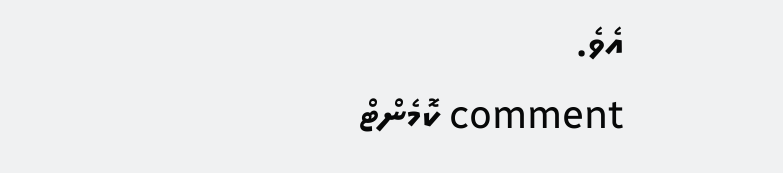އެވެ.
comment ކޮމެންޓް